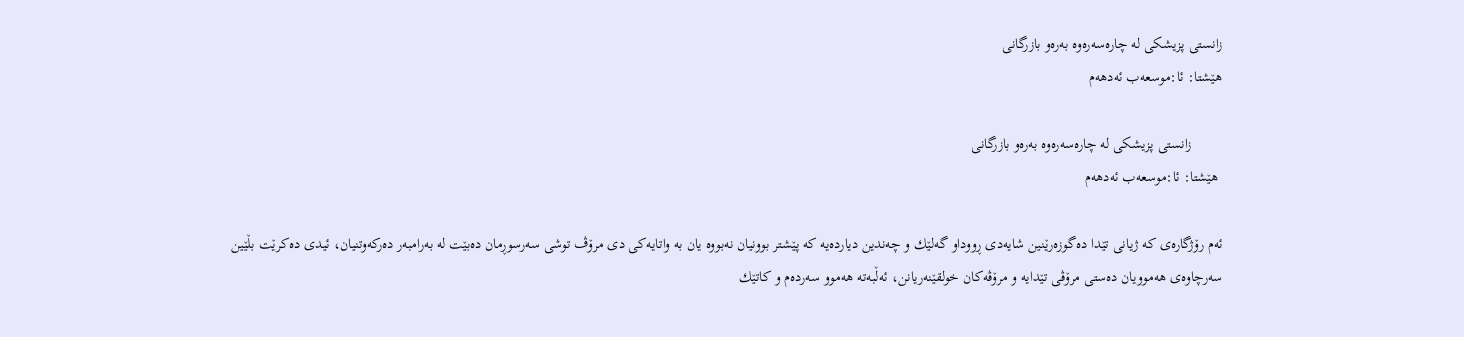زانستی پزیشكی له‌ چاره‌سه‌ره‌وه‌ به‌ره‌و بازرگانی
هێشتا: ئا:موسعه‌ب ئه‌دهه‌م

        زانستی پزیشكی له‌ چاره‌سه‌ره‌وه‌ به‌ره‌و بازرگانی
 هێشتا: ئا:موسعه‌ب ئه‌دهه‌م

ئه‌م رۆژگاره‌ی‌ كه‌ ژیانی‌ تێدا ده‌گوزه‌رێنین شایه‌دی‌ ڕووداو گه‌لێك و چه‌ندین دیارده‌یه‌ كه‌ پێشتر بوونیان نه‌بووه‌ یان به‌ واتایه‌كی‌ دی‌ مرۆڤ توشی‌ سه‌رسوڕمان ده‌بێت له‌ به‌رامبه‌ر ده‌ركه‌وتنیان، ئیدی‌ ده‌كرێت بڵێین سه‌رچاوه‌ی‌ هه‌موویان ده‌ستی‌ مرۆڤی‌ تێدایه‌ و مرۆڤه‌كان خولقێنه‌ریانن، ئه‌ڵبه‌ته‌ هه‌موو سه‌رده‌م و كاتێك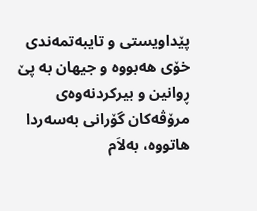پێداویستی‌ و تایبه‌تمه‌ندی‌ خۆی‌ هه‌بووه‌ و جیهان به‌ پێ‌ ڕوانین و بیركردنه‌وه‌ی‌ مرۆڤه‌كان گۆرانی‌ به‌سه‌ردا هاتووه‌، به‌لاَم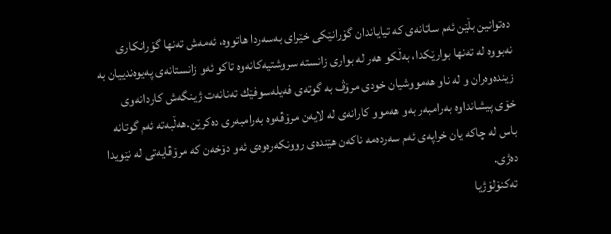ده‌توانین بڵێن ئه‌م ساتانه‌ی‌ كه‌ تیایاندان گۆرانێكی‌ خێرای‌ به‌سه‌ردا هاتووه‌، ئه‌مه‌ش ته‌نها گۆرانكاری‌ نه‌بووه‌ له‌ ته‌نها بوارێكدا، به‌ڵكو هه‌ر له‌ بواری‌ زانسته‌ سروشتیه‌كانه‌وه‌ تاكو ئه‌و زانستانه‌ی‌ په‌یوه‌ندییان به‌ زینده‌وه‌ران و له‌ ناو هه‌مووشیان خودی‌ مرۆڤ به‌ گوته‌ی‌ فه‌یله‌سوفێك ته‌نانه‌ت ژینگه‌ش كاردانه‌وی‌ خۆی‌ پیشانداوه‌ به‌رامبه‌ر به‌و هه‌موو كارانه‌ی‌ له‌ لایه‌ن مرۆڤه‌وه‌ به‌رامبه‌ری‌ ده‌كرێن.هه‌ڵبه‌ته‌ ئه‌م گوتانه‌ باس له‌ چاكه‌ یان خراپه‌ی‌ ئه‌م سه‌رده‌مه‌ ناكه‌ن هێنده‌ی‌ روونكه‌ره‌وه‌ی‌ ئه‌و دۆخه‌ن كه‌ مرۆڤایه‌تی‌ له‌ نێویدا ده‌ژی‌.
 ته‌كنۆلۆژیا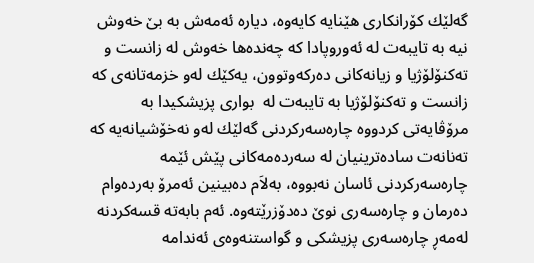گه‌لێك كۆرانكاری‌ هێنایه‌ كایه‌وه‌، دیاره‌ ئه‌مه‌ش به‌ بێ‌ خه‌وش نیه‌ به‌ تایبه‌ت له‌ ئه‌وروپادا كه‌ چه‌نده‌ها خه‌وش له‌ زانست و ته‌كنۆلۆژیا و زیانه‌كانی‌ ده‌ركه‌وتوون، یه‌كێك له‌و خزمه‌تانه‌ی‌ كه‌ زانست و ته‌كنۆلۆژیا به‌ تایبه‌ت له‌  بواری‌ پزیشكیدا به‌ مرۆڤایه‌تی‌ كردووه‌ چاره‌سه‌ركردنی‌ گه‌لێك له‌و نه‌خۆشیانه‌یه‌ كه‌ ته‌نانه‌ت ساده‌ترینیان له‌ سه‌رده‌مه‌كانی‌ پێش ئێمه‌ چاره‌سه‌ركردنی‌ ئاسان نه‌بووه‌، به‌لاَم ده‌بینین ئه‌مرۆ به‌رده‌وام ده‌رمان و چاره‌سه‌ری‌ نوێ‌ ده‌دۆزرێته‌وه‌. ئه‌م بابه‌ته‌ قسه‌كردنه‌ له‌مه‌ڕ چاره‌سه‌ری‌ پزیشكی‌ و گواستنه‌وه‌ی‌ ئه‌ندامه‌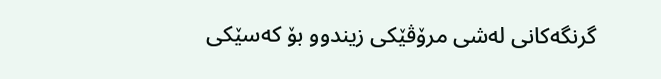گرنگه‌كانی‌ له‌شی‌ مرۆڤێكی‌ زیندوو بۆ كه‌سێكی‌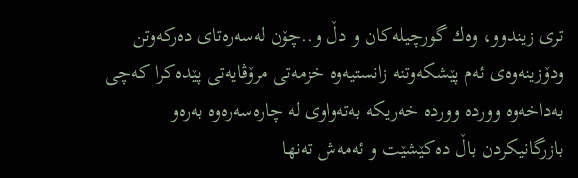تری‌ زیندوو، وه‌ك گورچیله‌كان و دڵ و..چۆن له‌سه‌ره‌تای‌ ده‌ركه‌وتن ودۆزینه‌وه‌ی‌ ئه‌م پێشكه‌وتنه‌ زانستیه‌وه‌ خزمه‌تی‌ مرۆڤایه‌تی‌ پێده‌كرا كه‌چی‌ به‌داخه‌وه‌ وورده‌ وورده‌ خه‌ریكه‌ به‌ته‌واوی‌ له‌ چاره‌سه‌ره‌وه‌ به‌ره‌و بازرگانیكردن باڵ ده‌كێشێت و ئه‌مه‌ش ته‌نها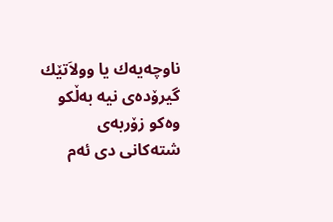ناوچه‌یه‌ك یا وولاَتێك گیرۆده‌ی‌ نیه‌ به‌ڵكو وه‌كو زۆربه‌ی‌ شته‌كانی‌ دی‌ ئه‌م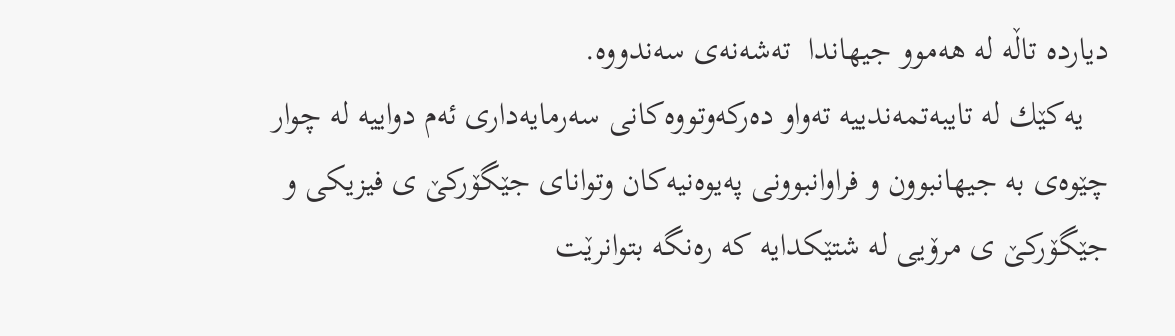دیارده‌ تاڵه‌ له‌ هه‌موو جیهاندا  ته‌شه‌نه‌ی‌ سه‌ندووه‌.
   یه‌كێك له‌ تایبه‌تمه‌ندییه‌ ته‌واو ده‌ركه‌وتووه‌كانی‌ سه‌رمایه‌داری‌ ئه‌م دواییه‌ له‌ چوار چێوه‌ی‌ به‌ جیهانبوون و فراوانبوونی‌ په‌یوه‌نیه‌كان وتوانای‌ جێگۆركێ‌ ی‌ فیزیكی‌ و جێگۆركێ‌ ی‌ مرۆیی‌ له‌ شتێكدایه‌ كه‌ ره‌نگه‌ بتوانرێت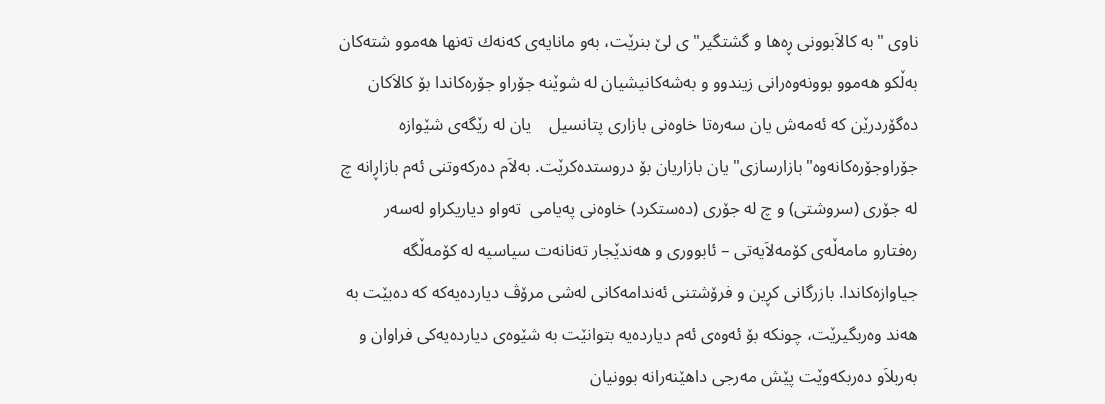ناوی‌ "به‌ كالاَبوونی‌ ڕه‌ها و گشتگیر"ی‌ لێ‌ بنرێت، به‌و مانایه‌ی‌ كه‌نه‌ك ته‌نها هه‌موو شته‌كان به‌ڵكو هه‌موو بوونه‌وه‌رانی‌ زیندوو و به‌شه‌كانیشیان له‌ شوێنه‌ جۆراو جۆره‌كاندا بۆ كالاَكان ده‌گۆردرێن كه‌ ئه‌مه‌ش یان سه‌ره‌تا خاوه‌نی‌ بازاری‌ پتانسیل    یان له‌ رێگه‌ی‌ شێوازه‌ جۆراوجۆره‌كانه‌وه‌"بازارسازی‌" یان بازاریان بۆ دروستده‌كرێت. به‌لاَم ده‌ركه‌وتنی‌ ئه‌م بازاڕانه‌ چ له‌ جۆری‌ (سروشتی‌) و چ له‌ جۆری‌ (ده‌ستكرد) خاوه‌نی‌ په‌یامی‌  ته‌واو دیاریكراو له‌سه‌ر ره‌فتارو مامه‌ڵه‌ی‌ كۆمه‌لاَیه‌تی‌ – ئابووری‌ و هه‌ندێجار ته‌نانه‌ت سیاسیه‌ له‌ كۆمه‌ڵگه‌ جیاوازه‌كاندا. بازرگانی‌ كڕین و فرۆشتنی‌ ئه‌ندامه‌كانی‌ له‌شی‌ مرۆڤ دیارده‌یه‌كه‌ كه‌ ده‌بێت به‌ هه‌ند وه‌ربگیرێت، چونكه‌ بۆ ئه‌وه‌ی‌ ئه‌م دیارده‌یه‌ بتوانێت به‌ شێوه‌ی‌ دیارده‌یه‌كی‌ فراوان و به‌ربلاَو ده‌ربكه‌وێت پێش مه‌رجی‌ داهێنه‌رانه‌ بوونیان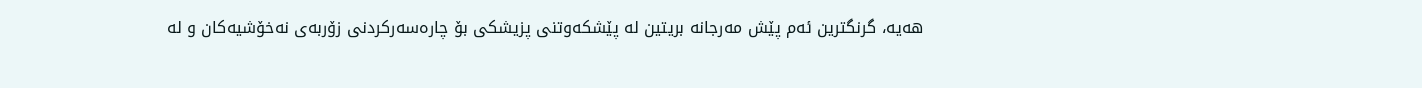هه‌یه‌، گرنگترین ئه‌م پێش مه‌رجانه‌ بریتین له‌ پێشكه‌وتنی‌ پزیشكی‌ بۆ چاره‌سه‌ركردنی‌ زۆربه‌ی‌ نه‌خۆشیه‌كان و له‌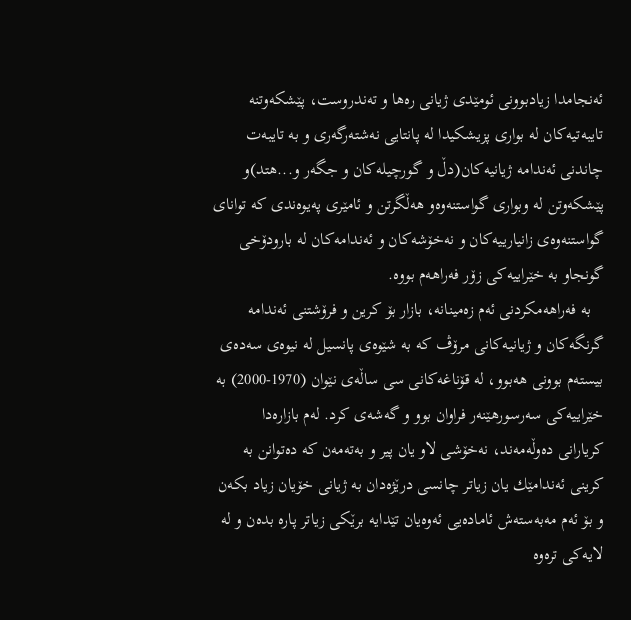ئه‌نجامدا زیادبوونی‌ ئومێدی‌ ژیانی‌ ره‌ها و ته‌ندروست، پێشكه‌وتنه‌ تایبه‌تیه‌كان له‌ بواری‌ پزیشكیدا له‌ پانتایی نه‌شته‌رگه‌ری‌ و به‌ تایبه‌ت چاندنی‌ ئه‌ندامه‌ ژیانیه‌كان(دڵ و گورچیله‌كان و جگه‌ر و...هتد)و پێشكه‌وتن له‌ وبواری‌ گواستنه‌وه‌و هه‌ڵگرتن و ئامێری‌ په‌یوه‌ندی‌ كه‌ توانای‌ گواستنه‌وه‌ی‌ زانیارییه‌كان و نه‌خۆشه‌كان و ئه‌ندامه‌كان له‌ بارودۆخی گونجاو به‌ خێراییه‌كی‌ زۆر فه‌راهه‌م بووه‌.
   به‌ فه‌راهه‌مكردنی‌ ئه‌م زه‌مینانه‌، بازار بۆ كرین و فرۆشتنی‌ ئه‌ندامه‌ گرنگه‌كان و ژیانیه‌كانی‌ مرۆڤ كه‌ به‌ شێوه‌ی‌ پانسیل له‌ نیوه‌ی‌ سه‌ده‌ی‌ بیسته‌م بوونی‌ هه‌بوو، له‌ قۆناغه‌كانی‌ سی‌ ساڵه‌ی‌ نێوان (1970-2000) به‌ خێراییه‌كی‌ سه‌رسورهێنه‌ر فراوان بوو و گه‌شه‌ی‌ كرد. له‌م بازاره‌دا كریارانی‌ ده‌وڵه‌مه‌ند، نه‌خۆشی‌ لاو یان پیر و به‌ته‌مه‌ن كه‌ ده‌توانن به‌ كرینی‌ ئه‌ندامێك یان زیاتر چانسی‌ درێژه‌دان به‌ ژیانی‌ خۆیان زیاد بكه‌ن و بۆ ئه‌م مه‌به‌سته‌ش ئاماده‌یی‌ ئه‌وه‌یان تێدایه‌ برێكی‌ زیاتر پاره‌ بده‌ن و له‌ لایه‌كی‌ تره‌وه‌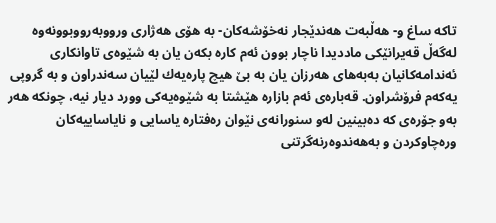تاكه‌ ساغ و- هه‌ڵبه‌ت هه‌ندێجار نه‌خۆشه‌كان- به‌ هۆی‌ هه‌ژاری‌ ورووبه‌رووبوونه‌وه‌ له‌گه‌ڵ قه‌یرانێكی‌ ماددیدا ناچار بوون ئه‌م كاره‌ بكه‌ن یان به‌ شێوه‌ی‌ تاوانكاری‌ ئه‌ندامه‌كانیان به‌به‌های‌ هه‌رزان یان به‌ بێ‌ هیچ پاره‌یه‌ك لێیان سه‌ندراون و به‌ گروپی‌ یه‌كه‌م فرۆشراون. قه‌باره‌ی‌ ئه‌م بازاره‌ هێشتا به‌ شێوه‌یه‌كی‌ وورد دیار نیه‌، چونكه‌ هه‌ر به‌و جۆره‌ی‌ كه‌ ده‌بینین له‌و سنورانه‌ی‌ نێوان ره‌فتاره‌ یاسایی‌ و نایاساییه‌كان وره‌چاوكردن و به‌هه‌ندوه‌رنه‌گرتنی‌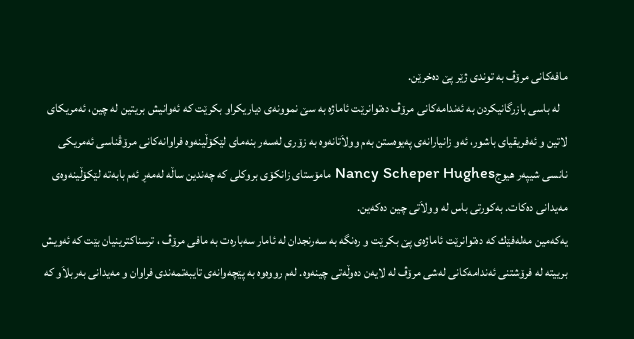مافه‌كانی‌ مرۆڤ به‌ توندی‌ ژێر پێ‌ ده‌خرێن.
   له‌ باسی‌ بازرگانیكردن به‌ ئه‌ندامه‌كانی‌ مرۆڤ ده‌توانرێت ئاماژه‌ به‌ سێ‌ نموونه‌ی‌ دیاریكراو بكرێت كه‌ ئه‌وانیش بریتین له‌ چین، ئه‌مریكای‌ لاتین و ئه‌فریقیای‌ باشور، ئه‌و زانیارانه‌ی‌ په‌یوه‌ستن به‌م وولاَتانه‌وه‌ به‌ زۆری‌ له‌سه‌ر بنه‌مای‌ لێكۆڵینه‌وه‌ فراوانه‌كانی‌ مرۆڤناسی‌ ئه‌مریكی‌ نانسی‌ شیپه‌ر هیوجNancy Scheper Hughes مامۆستای‌ زانكۆی‌ بروكلی‌ كه‌ چه‌ندین ساڵه‌ له‌مه‌ڕ ئه‌م بابه‌ته‌ لێكۆڵینه‌وه‌ی‌ مه‌یدانی‌ ده‌كات. به‌كورتی‌ باس له‌ وولاَتی‌ چین ده‌كه‌ین.
یه‌كه‌مین مه‌له‌فێك كه‌ ده‌توانرێت ئاماژه‌ی‌ پێ‌ بكرێت و ره‌نگه‌ به‌ سه‌رنجدان له‌ ئامار سه‌باره‌ت به‌ مافی‌ مرۆڤ ، ترسناكترینیان بێت كه‌ ئه‌ویش برییته‌ له‌ فرۆشتنی‌ ئه‌ندامه‌كانی‌ له‌شی‌ مرۆڤ له‌ لایه‌ن ده‌وڵه‌تی‌ چینه‌وه‌. له‌م رووه‌وه‌ به‌ پێچه‌وانه‌ی‌ تایبه‌تمه‌ندی‌ فراوان و مه‌یدانی‌ به‌ربلاَو كه‌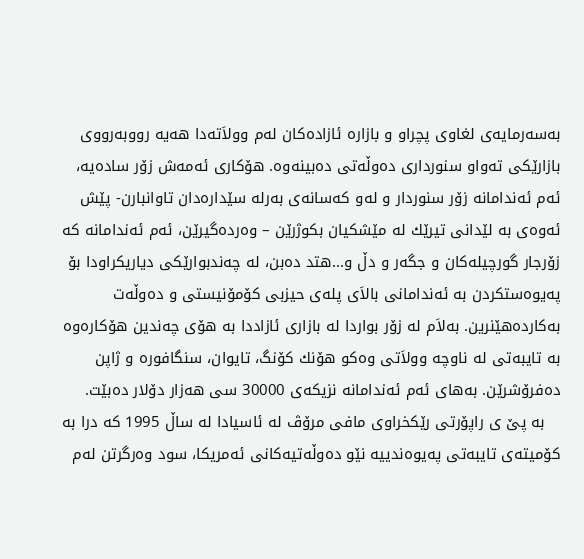به‌سه‌رمایه‌ی‌ لغاوی‌ پچراو و بازاره‌ ئازاده‌كان له‌م وولاَته‌دا هه‌یه‌ رووبه‌رووی‌ بازارێكی‌ ته‌واو سنورداری‌ ده‌وڵه‌تی‌ ده‌بینه‌وه‌. هۆكاری‌ ئه‌مه‌ش زۆر ساده‌یه‌، ئه‌م ئه‌ندامانه‌ زۆر سنوردار و له‌و كه‌سانه‌ی‌ به‌رله‌ سێداره‌دان تاوانبارن- پێش ئه‌وه‌ی‌ به‌ لێدانی‌ تیرێك له‌ مێشكیان بكوژرێن – وه‌رده‌گیرێن، ئه‌م ئه‌ندامانه‌ كه‌ زۆرجار گورچیله‌كان و جگه‌ر و دڵ و...هتد ده‌بن، له‌ چه‌ندبوارێكی‌ دیاریكراودا بۆ په‌یوه‌ستكردن به‌ ئه‌ندامانی‌ بالاَی‌ پله‌ی‌ حیزبی‌ كۆمۆنیستی‌ و ده‌وڵه‌ت به‌كارده‌هێنرین. به‌لاَم له‌ زۆر بواردا له‌ بازاری‌ ئازاددا به‌ هۆی‌ چه‌ندین هۆكاره‌وه‌ به‌ تایبه‌تی‌ له‌ ناوچه‌ وولاَتی‌ وه‌كو هۆنك كۆنگ، تایوان، سنگافوره‌ و ژاپن ده‌فرۆشرێن. به‌های‌ ئه‌م ئه‌ندامانه‌ نزیكه‌ی‌ 30000 سی‌ هه‌زار دۆلار ده‌بێت.
   به‌ پێ‌ ی‌ راپۆرتی رێكخراوی‌ مافی‌ مرۆڤ له‌ ئاسیادا له‌ ساڵ 1995 كه‌ درا به‌ كۆمیته‌ی‌ تایبه‌تی‌ په‌یوه‌ندییه‌ نێو ده‌وڵه‌تیه‌كانی‌ ئه‌مریكا، سود وه‌رگرتن له‌م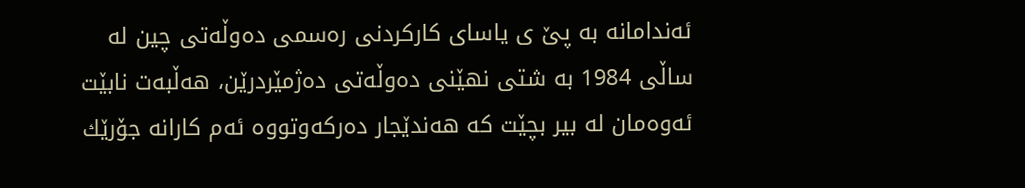ئه‌ندامانه‌ به‌ پێ‌ ی‌ یاسای‌ كاركردنی‌ ره‌سمی‌ ده‌وڵه‌تی‌ چین له‌ ساڵی‌ 1984 به‌ شتی‌ نهێنی‌ ده‌وڵه‌تی‌ ده‌ژمێردرێن، هه‌ڵبه‌ت نابێت ئه‌وه‌مان له‌ بیر بچێت كه‌ هه‌ندێجار ده‌ركه‌وتووه‌ ئه‌م كارانه‌ جۆرێك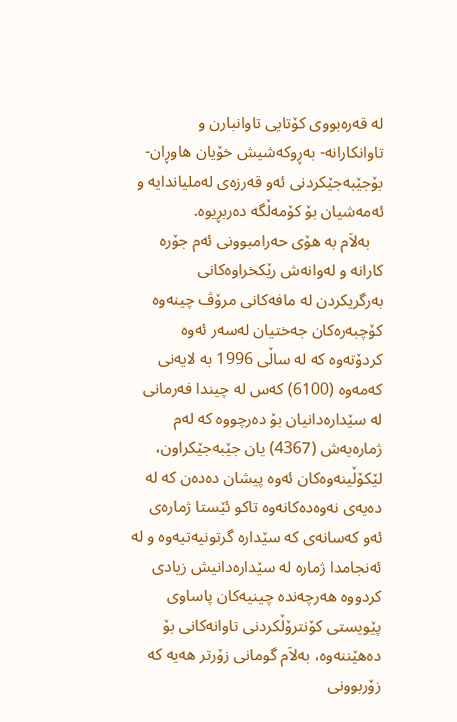له‌ قه‌ره‌بووی‌ كۆتایی‌ تاوانبارن و تاوانكارانه‌- به‌ڕوكه‌شیش خۆیان هاوڕان- بۆجێبه‌جێكردنی‌ ئه‌و قه‌رزه‌ی‌ له‌ملیاندایه‌ و ئه‌مه‌شیان بۆ كۆمه‌ڵگه‌ ده‌ربڕیوه‌.
   به‌لاَم به‌ هۆی‌ حه‌رامبوونی‌ ئه‌م جۆره‌ كارانه‌ و له‌وانه‌ش رێكخراوه‌كانی‌ به‌رگریكردن له‌ مافه‌كانی‌ مرۆڤ چینه‌وه‌ كۆچبه‌ره‌كان جه‌ختیان له‌سه‌ر ئه‌وه‌ كردۆته‌وه‌ كه‌ له‌ ساڵی‌ 1996 به‌ لایه‌نی‌ كه‌مه‌وه‌ (6100) كه‌س له‌ چیندا فه‌رمانی‌ له‌ سێداره‌دانیان بۆ ده‌رچووه‌ كه‌ له‌م ژماره‌یه‌ش (4367) یان جێبه‌جێكراون، لێكۆڵینه‌وه‌كان ئه‌وه‌ پیشان ده‌ده‌ن كه‌ له‌ ده‌یه‌ی‌ نه‌وه‌ده‌كانه‌وه‌ تاكو ئێستا ژماره‌ی‌ ئه‌و كه‌سانه‌ی‌ كه‌ سێداره‌ گرتونیه‌تیه‌وه‌ و له‌ ئه‌نجامدا ژماره‌ له‌ سێداره‌دانیش زیادی‌ كردووه‌ هه‌رچه‌نده‌ چینیه‌كان پاساوی‌ پێویستی‌ كۆنترۆڵكردنی‌ تاوانه‌كانی‌ بۆ ده‌هێننه‌وه‌، به‌لاَم گومانی‌ زۆرتر هه‌یه‌ كه‌ زۆربوونی‌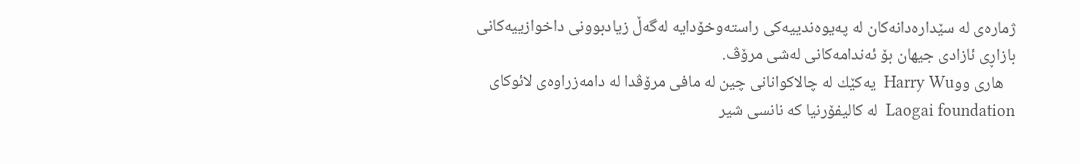ژماره‌ی‌ له‌ سێداره‌دانه‌كان له‌ په‌یوه‌ندییه‌كی‌ راسته‌وخۆدایه‌ له‌گه‌ڵ زیادبوونی‌ داخوازییه‌كانی‌ بازاڕی‌ ئازادی‌ جیهان بۆ ئه‌ندامه‌كانی‌ له‌شی‌ مرۆڤ.
   هاری‌ ووHarry Wu  یه‌كێك له‌ چالاكوانانی‌ چین له‌ مافی‌ مرۆڤدا له‌ دامه‌زراوه‌ی‌ لائوكای‌ Laogai foundation  له‌ كالیفۆرنیا كه‌ نانسی‌ شیر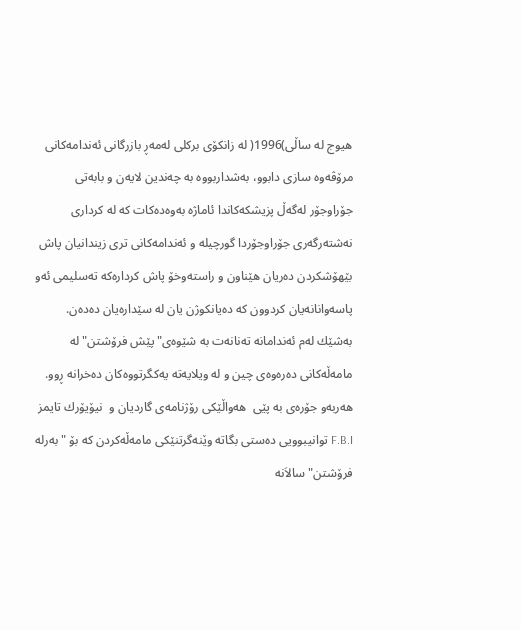هیوج له‌ ساڵی‌)1996( له‌ زانكۆی‌ بركلی‌ له‌مه‌ڕ بازرگانی‌ ئه‌ندامه‌كانی‌ مرۆڤه‌وه‌ سازی‌ دابوو، به‌شداربووه‌ به‌ چه‌ندین لایه‌ن و بابه‌تی‌ جۆراوجۆر له‌گه‌ڵ پزیشكه‌كاندا ئاماژه‌ به‌وه‌ده‌كات كه‌ له‌ كرداری‌ نه‌شته‌رگه‌ری‌ جۆراوجۆردا گورچیله‌ و ئه‌ندامه‌كانی‌ تری‌ زیندانیان پاش بێهۆشكردن ده‌ریان هێناون و راسته‌وخۆ پاش كرداره‌كه‌ ته‌سلیمی‌ ئه‌و پاسه‌وانانه‌یان كردوون كه‌ ده‌یانكوژن یان له‌ سێداره‌یان ده‌ده‌ن. به‌شێك له‌م ئه‌ندامانه‌ ته‌نانه‌ت به‌ شێوه‌ی‌"پێش فرۆشتن" له‌ مامه‌ڵه‌كانی‌ ده‌ره‌وه‌ی‌ چین و له‌ ویلایه‌ته‌ یه‌كگرتووه‌كان ده‌خرانه‌ ڕوو. هه‌ربه‌و جۆره‌ی‌ به‌ پێی  هه‌واڵێكی رۆژنامه‌ی‌ گاردیان و  نیۆیۆرك تایمز F.B.I توانیبوویی‌ ده‌ستی‌ بگاته‌ وێنه‌گرتنێكی‌ مامه‌ڵه‌كردن كه‌ بۆ "به‌رله‌ فرۆشتن" سالاَنه‌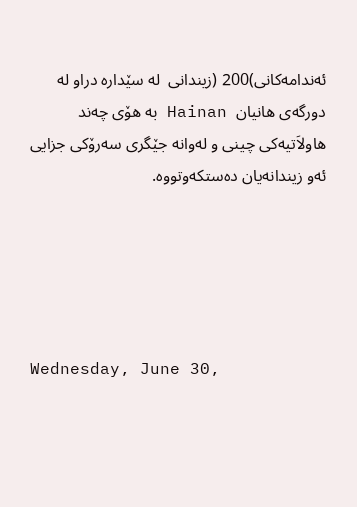ئه‌ندامه‌كانی‌)200 (زیندانی‌  له‌ سێداره‌ دراو له‌ دورگه‌ی‌ هانیان  Hainan به‌ هۆی‌ چه‌ند هاولاَتیه‌كی‌ چینی‌ و له‌وانه‌ جێگری‌ سه‌رۆكی‌ جزایی‌ ئه‌و زیندانه‌یان ده‌ستكه‌وتووه‌.





Wednesday, June 30,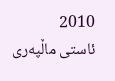2010
ئاستی‌ ماڵپه‌ری‌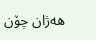هه‌ژان چۆن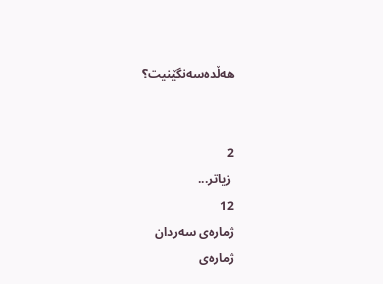هه‌ڵده‌سه‌نگێنیت؟


2
 زیاتر...
12
ژماره‌ی سه‌ردان
ژماره‌ی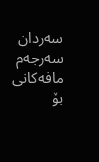سه‌ردان
سه‌رجه‌م مافه‌کانی بۆ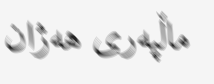ماڵپه‌ری هه‌ژان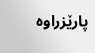پارێزراوه‌